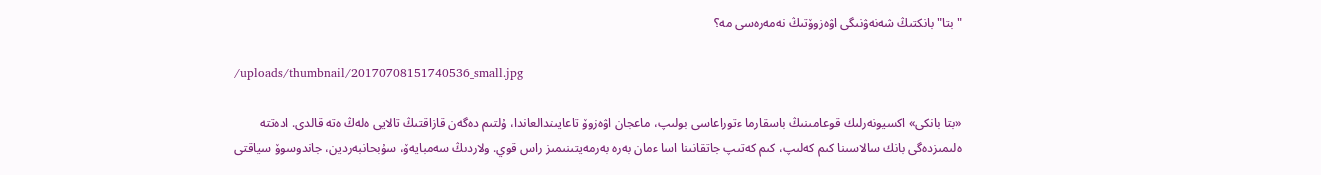"بتا" بانكتىڭ شەنەۋنىگى اۋەزوۆتىڭ نەمەرەسى مە؟

/uploads/thumbnail/20170708151740536_small.jpg

«بتا بانكى» اكسيونەرلىك قوعامىنىڭ باسقارما ءتوراعاسى بولىپ، ماعجان اۋەزوۆ تاعايىندالعاندا، ۇلتىم دەگەن قازاقتىڭ تالايى ەلەڭ ەتە قالدى. ادەتتە ەلىمىزدەگى بانك سالاسىنا كىم كەلىپ، كىم كەتىپ جاتقانىنا اسا ءمان بەرە بەرمەيتىنىمىز راس قوي. ولاردىڭ سەمبايەۆ، سۇبحانبەردين، جاندوسوۆ سياقتى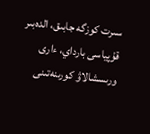سىرت كوزگە جابىق، الدەبىر قۇپياسى بارداي، ءارى ورىسشالاۋ كورىنەتىنى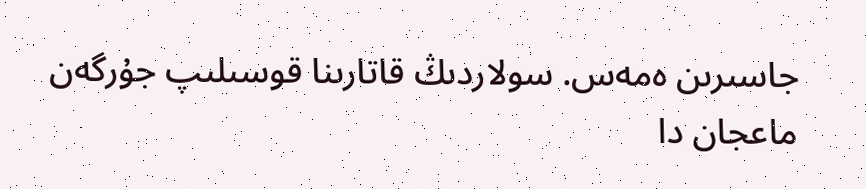جاسىرىن ەمەس. سولاردىڭ قاتارىنا قوسىلىپ جۇرگەن ماعجان دا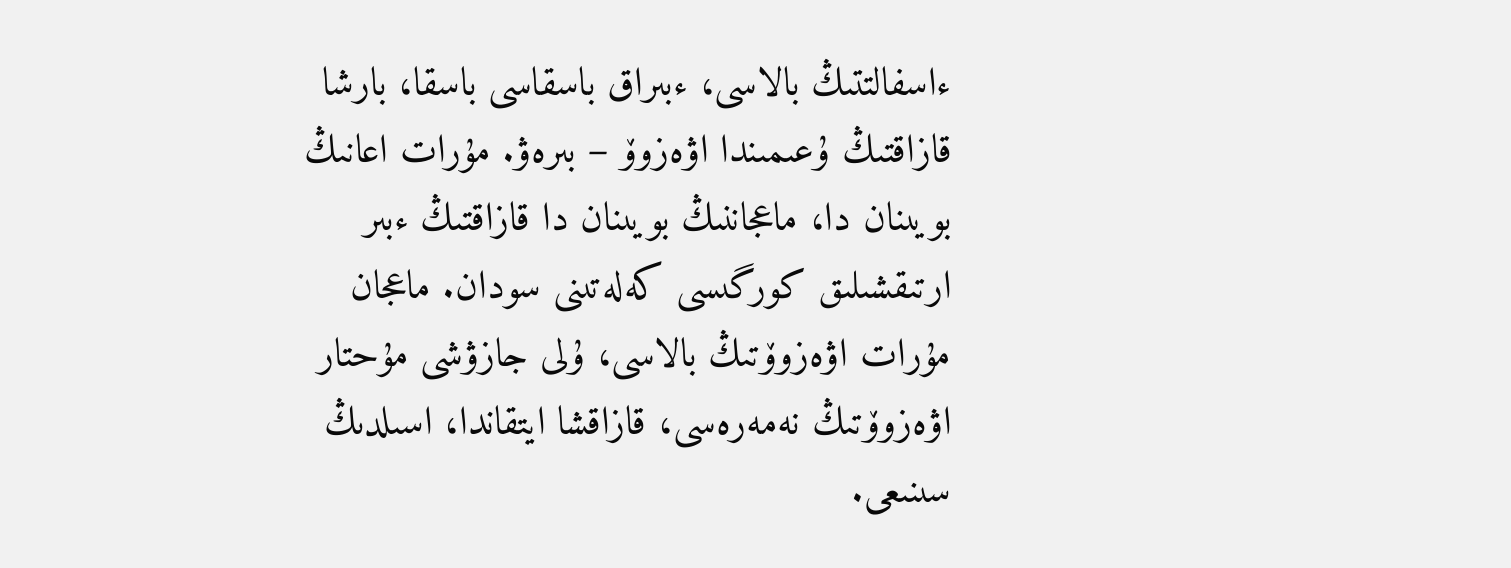ءاسفالتتىڭ بالاسى، ءبىراق باسقاسى باسقا، بارشا قازاقتىڭ ۇعىمىندا اۋەزوۆ – بىرەۋ. مۇرات اعانىڭ بويىنان دا، ماعجاننىڭ بويىنان دا قازاقتىڭ ءبىر ارتىقشىلىق كورگىسى كەلەتىنى سودان. ماعجان مۇرات اۋەزوۆتىڭ بالاسى، ۇلى جازۋشى مۇحتار اۋەزوۆتىڭ نەمەرەسى، قازاقشا ايتقاندا، اسىلدىڭ سىنىعى.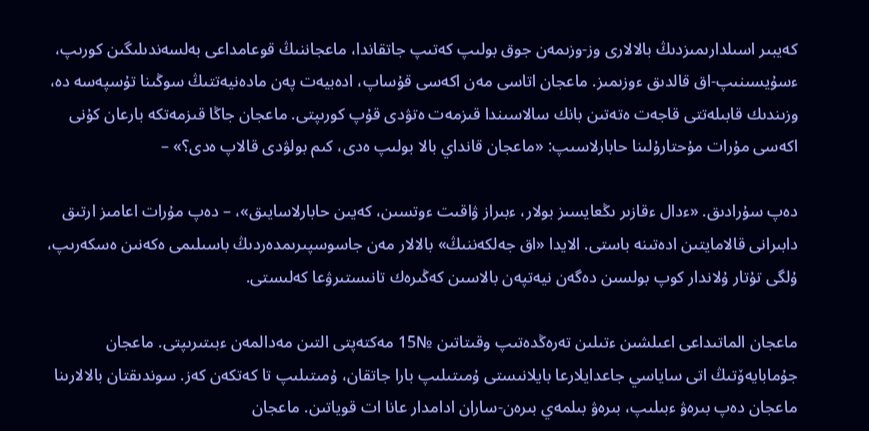كەيبىر اسىلدارىمىزدىڭ بالالارى وز-وزىمەن جوق بولىپ كەتىپ جاتقاندا، ماعجاننىڭ قوعامداعى بەلسەندىلىگىن كورىپ، ءسۇيسىنىپ-اق قالدىق ءوزىمىز. ماعجان اتاسى مەن اكەسى قۇساپ، ادەبيەت پەن مادەنيەتتىڭ سوڭىنا تۇسپەسە دە، وزىندىك قابىلەتتى قاجەت ەتەتىن بانك سالاسىندا قىزمەت ەتۋدى قۇپ كورىپتى. ماعجان جاڭا قىزمەتكە بارعان كۇنى اكەسى مۇرات مۇحتارۇلىنا حابارلاسىپ: «ماعجان قانداي بالا بولىپ ەدى، كىم بولۋدى قالاپ ەدى؟» –

دەپ سۇرادىق. «ءدال ءقازىر ىڭعايسىز بولار، ءبىراز ۋاقىت ءوتسىن، كەيىن حابارلاسايىق»، – دەپ مۇرات اعامىز ارتىق دابىرانى قالامايتىن ادەتىنە باستى. الايدا «اق جەلكەننىڭ» بالالار مەن جاسوسپىرىمدەردىڭ باسىلىمى ەكەنىن ەسكەرىپ، ۇلگى تۇتار ۇلاندار كوپ بولسىن دەگەن نيەتپەن بالاسىن كەڭىرەك تانىستىرۋعا كەلىستى.

ماعجان الماتىداعى اعىلشىن ءتىلىن تەرەڭدەتىپ وقىتاتىن №15 مەكتەپتى التىن مەدالمەن ءبىتىرىپتى. ماعجان جۇمابايەۆتىڭ اتى ساياسي جاعدايلارعا بايلانىستى ۇمىتىلىپ بارا جاتقان، ۇمىتىلىپ تا كەتكەن كەز. سوندىقتان بالالارىنا ماعجان دەپ بىرەۋ ءبىلىپ، بىرەۋ بىلمەي بىرەن-ساران ادامدار عانا ات قوياتىن. ماعجان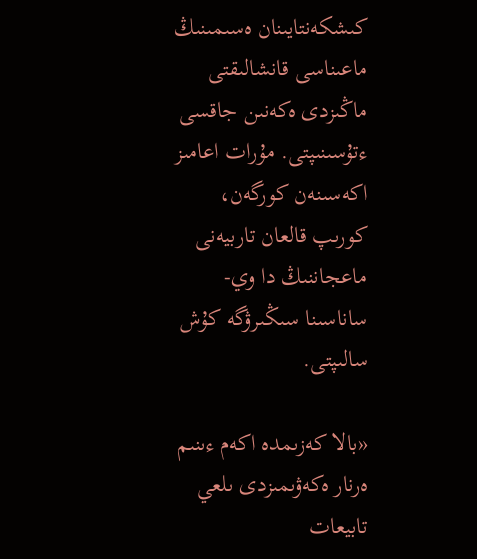كىشكەنتايىنان ەسىمىنىڭ ماعىناسى قانشالىقتى ماڭىزدى ەكەنىن جاقسى ءتۇسىنىپتى. مۇرات اعامىز اكەسىنەن كورگەن، كورىپ قالعان تاربيەنى ماعجاننىڭ دا وي-ساناسىنا سىڭىرۋگە كۇش سالىپتى.

«بالا كەزىمدە اكەم ءىنىم ەرنار ەكەۋىمىزدى ىلعي تابيعات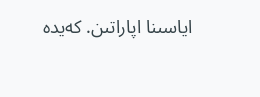اياسىنا اپاراتىن. كەيدە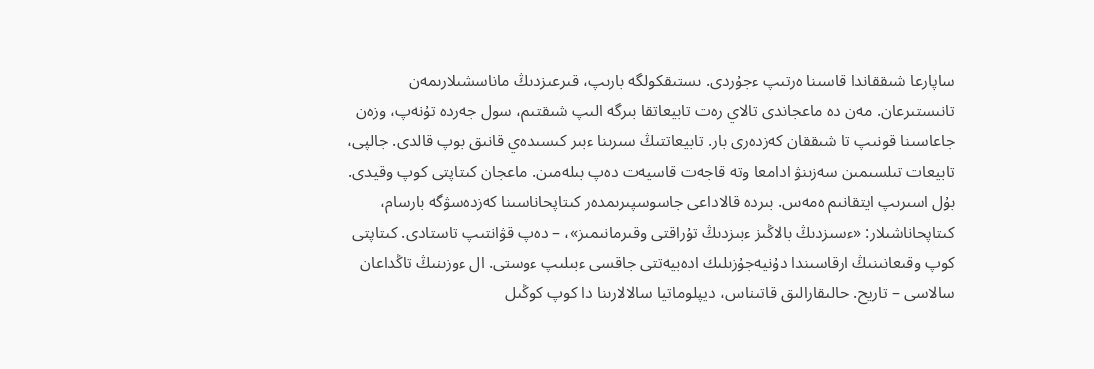ساپارعا شىققاندا قاسىنا ەرتىپ ءجۇردى. ىستىقكولگە بارىپ، قىرعىزدىڭ ماناسشىلارىمەن تانىستىرعان. مەن دە ماعجاندى تالاي رەت تابيعاتقا بىرگە الىپ شىقتىم، سول جەردە تۇنەپ، وزەن جاعاسىنا قونىپ تا شىققان كەزدەرى بار. تابيعاتتىڭ سىرىنا ءبىر كىسىدەي قانىق بوپ قالدى. جالپى، تابيعات تىلسىمىن سەزىنۋ ادامعا وتە قاجەت قاسيەت دەپ بىلەمىن. ماعجان كىتاپتى كوپ وقيدى. بۇل اسىرىپ ايتقانىم ەمەس. بىردە قالاداعى جاسوسپىرىمدەر كىتاپحاناسىنا كەزدەسۋگە بارسام، كىتاپحاناشىلار: «ءسىزدىڭ بالاڭىز ءبىزدىڭ تۇراقتى وقىرمانىمىز»، – دەپ قۋانتىپ تاستادى. كىتاپتى كوپ وقىعانىنىڭ ارقاسىندا دۇنيەجۇزىلىك ادەبيەتتى جاقسى ءبىلىپ ءوستى. ال ءوزىنىڭ تاڭداعان سالاسى – تاريح. حالىقارالىق قاتىناس، ديپلوماتيا سالالارىنا دا كوپ كوڭىل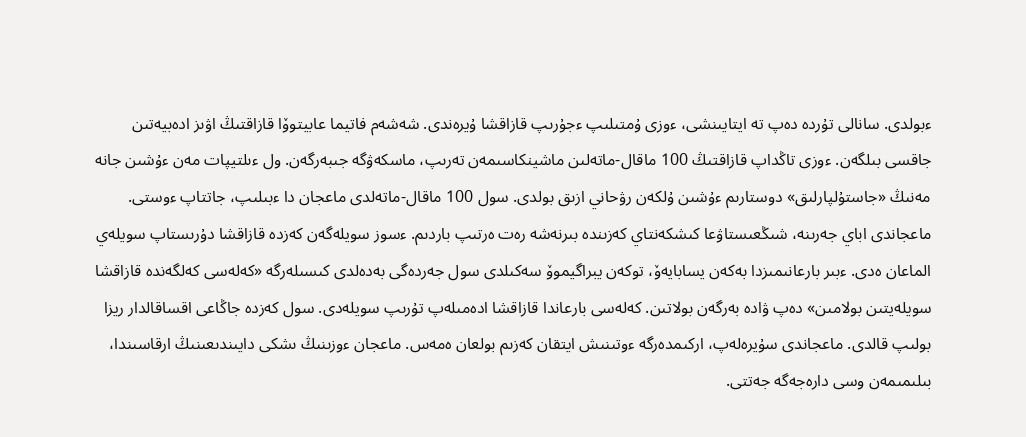ءبولدى. سانالى تۇردە دەپ تە ايتايىنشى، ءوزى ۇمتىلىپ ءجۇرىپ قازاقشا ۇيرەندى. شەشەم فاتيما عابيتوۆا قازاقتىڭ اۋىز ادەبيەتىن جاقسى بىلگەن. ءوزى تاڭداپ قازاقتىڭ 100 ماقال-ماتەلىن ماشينكاسىمەن تەرىپ، ماسكەۋگە جىبەرگەن. ول ءىلتيپات مەن ءۇشىن جانە مەنىڭ «جاستۇلپارلىق» دوستارىم ءۇشىن ۇلكەن رۋحاني ازىق بولدى. سول 100 ماقال-ماتەلدى ماعجان دا ءبىلىپ، جاتتاپ ءوستى. ماعجاندى اباي جەرىنە، شىڭعىستاۋعا كىشكەنتاي كەزىندە بىرنەشە رەت ەرتىپ باردىم. ءسوز سويلەگەن كەزدە قازاقشا دۇرىستاپ سويلەي الماعان ەدى. ءبىر بارعانىمىزدا بەكەن يسابايەۆ، توكەن يبراگيموۆ سەكىلدى سول جەردەگى بەدەلدى كىسىلەرگە «كەلەسى كەلگەندە قازاقشا سويلەيتىن بولامىن» دەپ ۋادە بەرگەن بولاتىن. كەلەسى بارعاندا قازاقشا ادەمىلەپ تۇرىپ سويلەدى. سول كەزدە جاڭاعى اقساقالدار ريزا بولىپ قالدى. ماعجاندى سۇيرەلەپ، اركىمدەرگە ءوتىنىش ايتقان كەزىم بولعان ەمەس. ماعجان ءوزىنىڭ ىشكى دايىندىعىنىڭ ارقاسىندا، بىلىمىمەن وسى دارەجەگە جەتتى.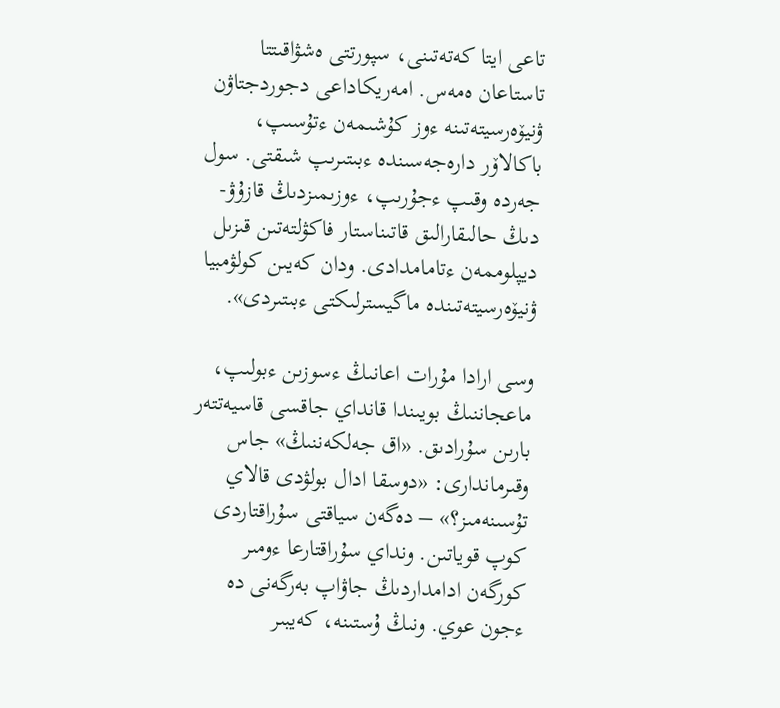تاعى ايتا كەتەتىنى، سپورتتى ەشۋاقىتتا تاستاعان ەمەس. امەريكاداعى دجوردجتاۋن ۋنيۆەرسيتەتىنە ءوز كۇشىمەن ءتۇسىپ، باكالاۆر دارەجەسىندە ءبىتىرىپ شىقتى. سول جەردە وقىپ ءجۇرىپ، ءوزىمىزدىڭ قازۇۋ-دىڭ حالىقارالىق قاتىناستار فاكۋلتەتىن قىزىل ديپلوممەن ءتامامدادى. ودان كەيىن كولۋمبيا ۋنيۆەرسيتەتىندە ماگيسترلىكتى ءبىتىردى».

وسى ارادا مۇرات اعانىڭ ءسوزىن ءبولىپ، ماعجاننىڭ بويىندا قانداي جاقسى قاسيەتتەر بارىن سۇرادىق. «اق جەلكەننىڭ» جاس وقىرماندارى: «دوسقا ادال بولۋدى قالاي تۇسىنەمىز؟» – دەگەن سياقتى سۇراقتاردى كوپ قوياتىن. ونداي سۇراقتارعا ءومىر كورگەن ادامداردىڭ جاۋاپ بەرگەنى دە ءجون عوي. ونىڭ ۇستىنە، كەيبىر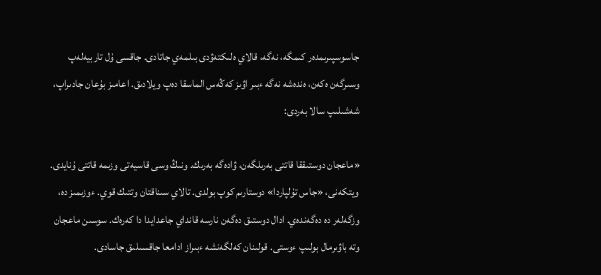جاسوسپىرىمدەر كىمگە، نەگە، قالاي ەلىكتەۋدى بىلمەي جاتادى. جاقسى ۇل تاربيەلەپ وسىرگەن ەكەن، ەندەشە نەگە ءبىر اۋىز كەڭەس الماسقا دەپ ويلادىق. اعامىز بۇعان جادىراپ، شەشىلىپ سالا بەردى:

«ماعجان دوستىققا قاتتى بەرىلگەن، ۋادەگە بەرىك. ونىڭ وسى قاسيەتى وزىمە قاتتى ۇنايدى. ويتكەنى، «جاس تۇلپاردا» دوستارىم كوپ بولدى. تالاي سىناقتان وتتىك قوي. ءوزىمىز دە، وزگەلەر دە دەگەندەي. ادال دوستىق دەگەن نارسە قانداي جاعدايدا دا كەرەك. سوسىن ماعجان وتە باۋىرمال بولىپ ءوستى. قولىنان كەلگەنشە ءبىراز ادامعا جاقسىلىق جاسادى.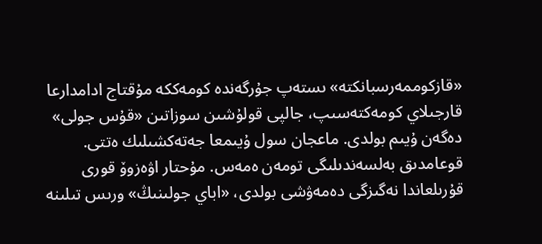«قازكوممەرسبانكتە» ىستەپ جۇرگەندە كومەككە مۇقتاج ادامدارعا قارجىلاي كومەكتەسىپ، جالپى قولۇشىن سوزاتىن «قۇس جولى» دەگەن ۇيىم بولدى. ماعجان سول ۇيىمعا جەتەكشىلىك ەتتى. قوعامدىق بەلسەندىلىگى تومەن ەمەس. مۇحتار اۋەزوۆ قورى قۇرىلعاندا نەگىزگى دەمەۋشى بولدى، «اباي جولىنىڭ» ورىس تىلىنە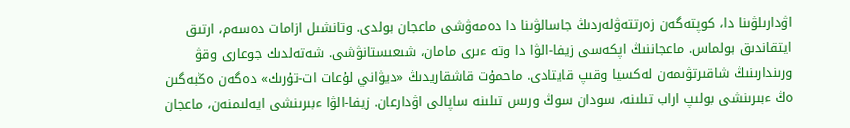اۋدارىلۋىنا دا، كوپتەگەن زەرتتەۋلەردىڭ جاسالۋىنا دا دەمەۋشى ماعجان بولدى. وتانشىل ازامات دەسەم، ارتىق ايتقاندىق بولماس. ماعجاننىڭ اپكەسى زيفا-الۋا دا وتە ءىرى مامان، شىعىستانۋشى. شەتەلدىك جوعارى وقۋ ورىندارىنىڭ شاقىرتۋىمەن لەكسيا وقىپ قايتادى. ماحمۇت قاشقاريدىڭ «ديۋاني لۇعات ات-تۇرىك» دەگەن ەڭبەگىن ەڭ ءبىرىنشى بولىپ اراب تىلىنە، سودان سوڭ ورىس تىلىنە ساپالى اۋدارعان. زيفا-الۋا ءبىرىنشى ايەلىمنەن، ماعجان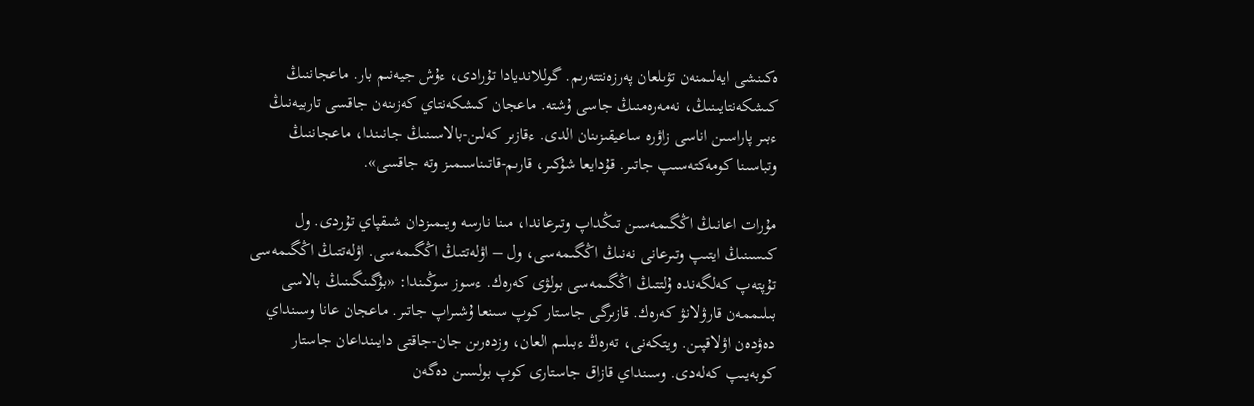ەكىنشى ايەلىمنەن تۋىلعان پەرزەنتتەرىم. گوللانديادا تۇرادى، ءۇش جيەنىم بار. ماعجاننىڭ كىشكەنتايىنىڭ، نەمەرەمنىڭ جاسى ۇشتە. ماعجان كىشكەنتاي كەزىنەن جاقسى تاربيەنىڭ ءبىر پاراسىن اناسى زاۋرە ساعيقىزىنان الدى. ءقازىر كەلىن-بالاسىنىڭ جانىندا، ماعجاننىڭ وتباسىنا كومەكتەسىپ جاتىر. قۇدايعا شۇكىر، قارىم-قاتىناسىمىز وتە جاقسى».

مۇرات اعانىڭ اڭگىمەسىن تىڭداپ وتىرعاندا، مىنا نارسە ويىمىزدان شىقپاي تۇردى. ول كىسىنىڭ ايتىپ وتىرعانى نەنىڭ اڭگىمەسى، ول – اۋلەتتىڭ اڭگىمەسى. اۋلەتتىڭ اڭگىمەسى تۇپتەپ كەلگەندە ۇلتتىڭ اڭگىمەسى بولۋى كەرەك. ءسوز سوڭىندا: «بۇگىنگىنىڭ بالاسى بىلىممەن قارۋلانۋ كەرەك. قازىرگى جاستار كوپ سىنعا ۇشىراپ جاتىر. ماعجان عانا وسىنداي دەۋدەن اۋلاقپىن. ويتكەنى، تەرەڭ ءبىلىم العان، وزدەرىن جان-جاقتى دايىنداعان جاستار كوبەيىپ كەلەدى. وسىنداي قازاق جاستارى كوپ بولسىن دەگەن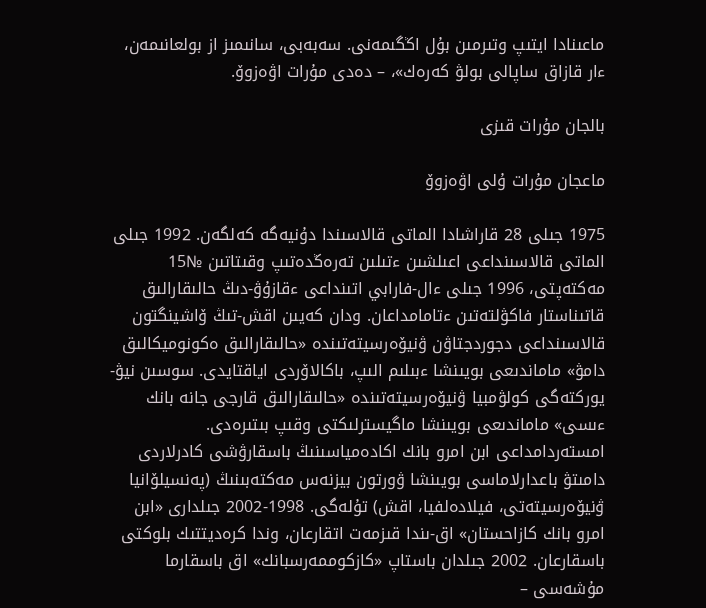ماعىنادا ايتىپ وتىرمىن بۇل اڭگىمەنى. سەبەبى، سانىمىز از بولعانىمەن، ءار قازاق ساپالى بولۋ كەرەك»، – دەدى مۇرات اۋەزوۆ.

بالجان مۇرات قىزى

ماعجان مۇرات ۇلى اۋەزوۆ

1975 جىلى 28 قاراشادا الماتى قالاسىندا دۇنيەگە كەلگەن. 1992 جىلى الماتى قالاسىنداعى اعىلشىن ءتىلىن تەرەڭدەتىپ وقىتاتىن №15 مەكتەپتى، 1996 جىلى ءال-فارابي اتىنداعى ءقازۇۋ-دىڭ حالىقارالىق قاتىناستار فاكۋلتەتىن ءتامامداعان. ودان كەيىن اقش-تىڭ ۆاشينگتون قالاسىنداعى دجوردجتاۋن ۋنيۆەرسيتەتىندە «حالىقارالىق ەكونوميكالىق دامۋ» ماماندىعى بويىنشا ءبىلىم الىپ، باكالاۆردى اياقتايدى. سوسىن نيۋ-يوركتەگى كولۋمبيا ۋنيۆەرسيتەتىندە «حالىقارالىق قارجى جانە بانك ءىسى» ماماندىعى بويىنشا ماگيسترلىكتى وقىپ بىتىرەدى. امستەردامداعى ابن امرو بانك اكادەمياسىنىڭ باسقارۋشى كادرلاردى دامىتۋ باعدارلاماسى بويىنشا ۋورتون بيزنەس مەكتەبىنىڭ (پەنسيلۆانيا ۋنيۆەرسيتەتى، فيلادەلفيا، اقش) تۇلەگى. 1998-2002 جىلدارى «ابن امرو بانك كازاحستان» اق-ىندا قىزمەت اتقارعان، وندا كرەديتتىك بلوكتى باسقارعان. 2002 جىلدان باستاپ «كازكوممەرسبانك» اق باسقارما مۇشەسى –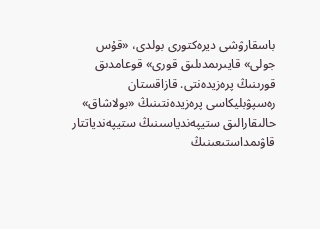باسقارۋشى ديرەكتورى بولدى، «قۇس جولى» قايىرىمدىلىق قورى» قوعامدىق قورىنىڭ پرەزيدەنتى. قازاقستان رەسپۋبليكاسى پرەزيدەنتىنىڭ «بولاشاق» حالىقارالىق ستيپەندياسىنىڭ ستيپەندياتتار قاۋىمداستىعىنىڭ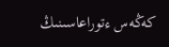كەڭەس ءتوراعاسىنىڭ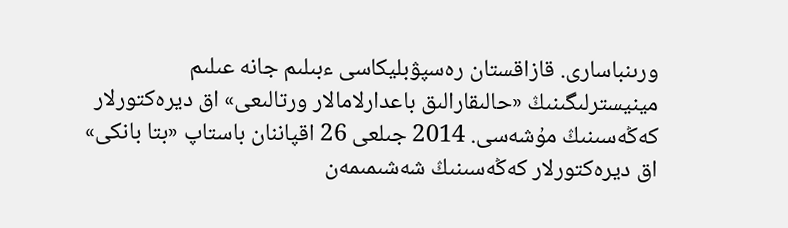ورىنباسارى. قازاقستان رەسپۋبليكاسى ءبىلىم جانە عىلىم مينيسترلىگىنىڭ «حالىقارالىق باعدارلامالار ورتالىعى» اق ديرەكتورلار كەڭەسىنىڭ مۇشەسى. 2014 جىلعى 26 اقپاننان باستاپ «بتا بانكى» اق ديرەكتورلار كەڭەسىنىڭ شەشىمىمەن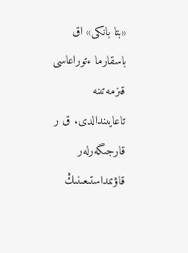«بتا بانكى» اق باسقارما ءتوراعاسى قىزمەتىنە تاعايىندالدى. ق ر قارجىگەرلەر قاۋىمداستىعىنىڭ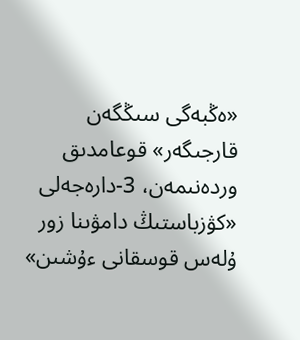«ەڭبەگى سىڭگەن قارجىگەر» قوعامدىق وردەنىمەن، 3-دارەجەلى «كۋزباستىڭ دامۋىنا زور ۇلەس قوسقانى ءۇشىن»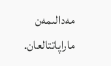مەدالىمەن ماراپاتتالعان.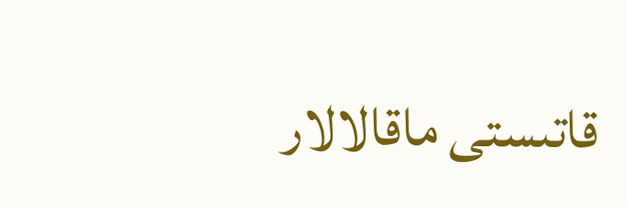قاتىستى ماقالالار